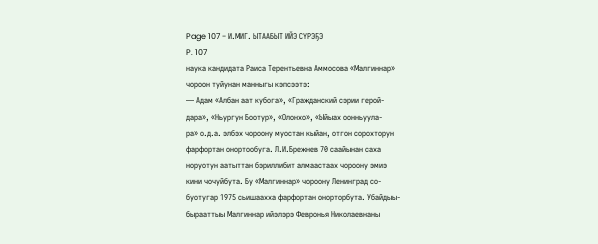Page 107 - И.МИГ. ЫТААБЫТ ИЙЭ СҮРЭҔЭ
P. 107
наука кандидата Раиса Терентьевна Аммосова «Малгиннар»
чороон туйунан манныгы кэпсээтэ:
— Адам «Албан аат кубога», «Гражданский сэрии герой-
дара», «Ньургун Боотур», «Олонхо», «Ыйыах оонньуула-
ра» о.д.а. элбэх чороону муостан кыйан, отгон сорохторун
фарфортан онортообуга. Л.И.Брежнев 70 саайынан саха
норуотун аатыттан бэриллибит алмаастаах чороону эмиэ
кини чочуйбута. Бу «Малгиннар» чороону Ленинград со-
буотугар 1975 сьишаахха фарфортан онорторбута. Убайдыы-
бырааттыы Малгиннар ийэлэрэ Февронья Николаевнаны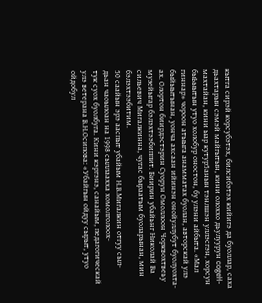кытга сирэй корсубэтэх, билсибэтэх кийигэ да буоллар, саха
дьахтарын сэмэй майгытын, кини олоххо дьулуурун cogeH-
махтайан, кини ыар кутур5анын тэнлшэн уллэсгэн, хорсун
быЬыытын утуо холобур оностон, бу улэни айбыта. «Мал
гиннар» чороон атыыга анамматах буолан, авторскай улэ
быйыытынан, уонча ахсаан ийинэн онойуллубут буолуохта-
ах. Олортон биирдэстэрин Суорун Омоллоон Чорквохтвеьу
музейыгар бэлэхтээбиппит. Биирин убайьнг Николай Ва
сильевич Мигалкинна, чугас быраатым буоларынан, мин
бэлэхтээбитим.
50 саайын эрэ ааспыт убайым Н.В.Мигалкин отгуу сыл-
дьан чаоылоан на 1998 сыллаахха хомолголоох-
тук суох буолбуга. Кини кэргэнэ, санайым, педагогическай
улэ ветерана В.Н.Осипова: «Убайгын ойдуу сырыт, утуо
ойдобул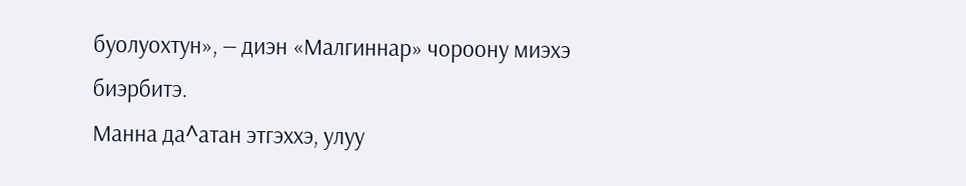буолуохтун», — диэн «Малгиннар» чороону миэхэ
биэрбитэ.
Манна да^атан этгэххэ, улуу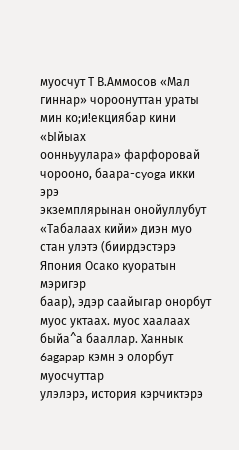муосчут Т В.Аммосов «Мал
гиннар» чороонуттан ураты мин ко;и!екциябар кини «Ыйыах
оонньуулара» фарфоровай чорооно, баара-cyoga икки эрэ
экземплярынан онойуллубут «Табалаах кийи» диэн муо
стан улэтэ (биирдэстэрэ Япония Осако куоратын мэригэр
баар), эдэр саайыгар онорбут муос уктаах. муос хаалаах
быйа^а бааллар. Ханнык 6agapap кэмн э олорбут муосчуттар
улэлэрэ, история кэрчиктэрэ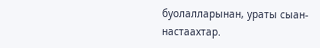буолалларынан, ураты сыан-
настаахтар.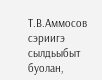Т.В.Аммосов сэриигэ сылдьыбыт буолан,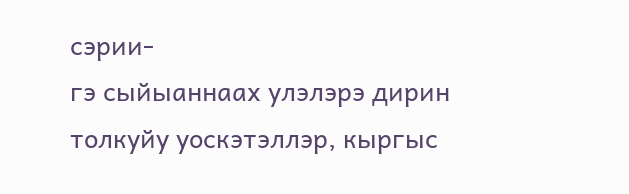сэрии-
гэ сыйыаннаах улэлэрэ дирин толкуйу уоскэтэллэр, кыргыс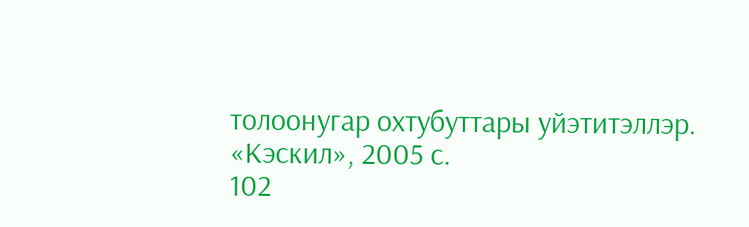толоонугар охтубуттары уйэтитэллэр.
«Кэскил», 2005 с.
102